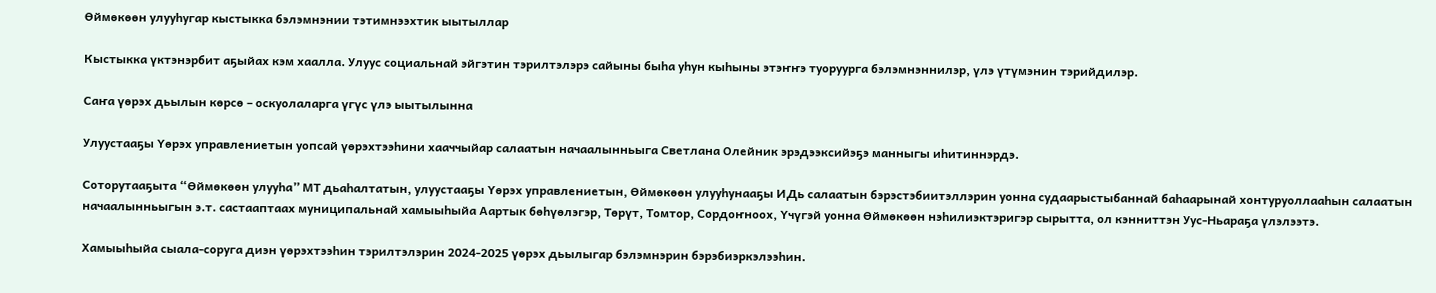Өймөкөөн улууһугар кыстыкка бэлэмнэнии тэтимнээхтик ыытыллар

Кыстыкка үктэнэрбит аҕыйах кэм хаалла. Улуус социальнай эйгэтин тэрилтэлэрэ сайыны быһа уһун кыһыны этэҥҥэ туоруурга бэлэмнэннилэр, үлэ үтүмэнин тэрийдилэр.

Саҥа үөрэх дьылын көрсө – оскуолаларга үгүс үлэ ыытылынна

Улуустааҕы Үөрэх управлениетын уопсай үөрэхтээһини хааччыйар салаатын начаалынньыга Светлана Олейник эрэдээксийэҕэ манныгы иһитиннэрдэ.

Соторутааҕыта “Өймөкөөн улууһа” МТ дьаһалтатын, улуустааҕы Үөрэх управлениетын, Өймөкөөн улууһунааҕы ИДь салаатын бэрэстэбиитэллэрин уонна судаарыстыбаннай баһаарынай хонтуруоллааһын салаатын начаалынньыгын э.т. састааптаах муниципальнай хамыыһыйа Аартык бөһүөлэгэр, Төрүт, Томтор, Сордоҥноох, Үчүгэй уонна Өймөкөөн нэһилиэктэригэр сырытта, ол кэнниттэн Уус-Ньараҕа үлэлээтэ.

Хамыыһыйа сыала-соруга диэн үөрэхтээһин тэрилтэлэрин 2024-2025 үөрэх дьылыгар бэлэмнэрин бэрэбиэркэлээһин.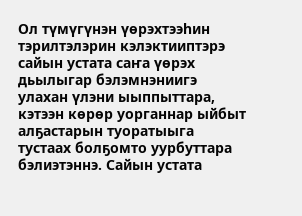Ол түмүгүнэн үөрэхтээһин тэрилтэлэрин кэлэктииптэрэ сайын устата саҥа үөрэх дьылыгар бэлэмнэниигэ улахан үлэни ыыппыттара, кэтээн көрөр уорганнар ыйбыт алҕастарын туоратыыга тустаах болҕомто уурбуттара бэлиэтэннэ. Сайын устата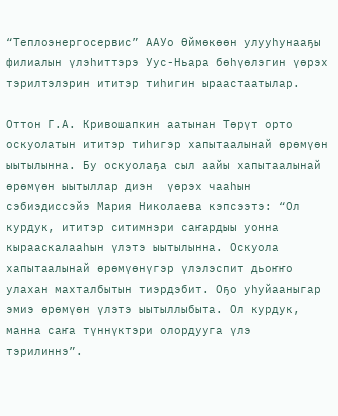“Теплоэнергосервис” ААУо Өймөкөөн улууһунааҕы филиалын үлэһиттэрэ Уус-Ньара бөһүөлэгин үөрэх тэрилтэлэрин ититэр тиһигин ыраастаатылар.

Оттон Г.А. Кривошапкин аатынан Төрүт орто оскуолатын ититэр тиһигэр хапытаалынай өрөмүөн ыытылынна. Бу оскуолаҕа сыл аайы хапытаалынай өрөмүөн ыытыллар диэн  үөрэх чааһын сэбиэдиссэйэ Мария Николаева кэпсээтэ: “Ол курдук, ититэр ситимнэри саҥардыы уонна кырааскалааһын үлэтэ ыытылынна. Оскуола хапытаалынай өрөмүөнүгэр үлэлэспит дьоҥҥо улахан махталбытын тиэрдэбит. Оҕо уһуйааныгар эмиэ өрөмүөн үлэтэ ыытыллыбыта. Ол курдук, манна саҥа түннүктэри олордууга үлэ тэрилиннэ”.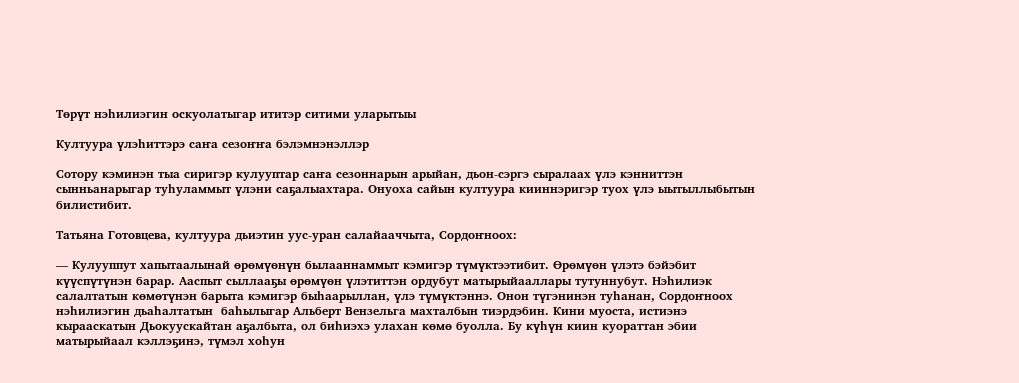Төрүт нэһилиэгин оскуолатыгар ититэр ситими уларытыы

Култуура үлэһиттэрэ саҥа сезоҥҥа бэлэмнэнэллэр

Сотору кэминэн тыа сиригэр кулууптар саҥа сезоннарын арыйан, дьон-сэргэ сыралаах үлэ кэнниттэн сынньанарыгар туһуламмыт үлэни саҕалыахтара. Онуоха сайын култуура кииннэригэр туох үлэ ыытыллыбытын билистибит.

Татьяна Готовцева, култуура дьиэтин уус-уран салайааччыта, Сордоҥноох:

— Кулууппут хапытаалынай өрөмүөнүн былааннаммыт кэмигэр түмүктээтибит. Өрөмүөн үлэтэ бэйэбит күүспүтүнэн барар. Ааспыт сыллааҕы өрөмүөн үлэтиттэн ордубут матырыйааллары тутуннубут. Нэһилиэк салалтатын көмөтүнэн барыта кэмигэр быһаарыллан, үлэ түмүктэннэ. Онон түгэнинэн туһанан, Сордоҥноох нэһилиэгин дьаһалтатын  баһылыгар Альберт Вензельга махталбын тиэрдэбин. Кини муоста, истиэнэ кырааскатын Дьокуускайтан аҕалбыта, ол биһиэхэ улахан көмө буолла. Бу күһүн киин куораттан эбии матырыйаал кэллэҕинэ, түмэл хоһун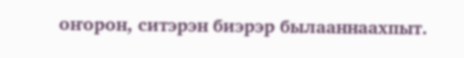оҥорон, ситэрэн биэрэр былааннаахпыт.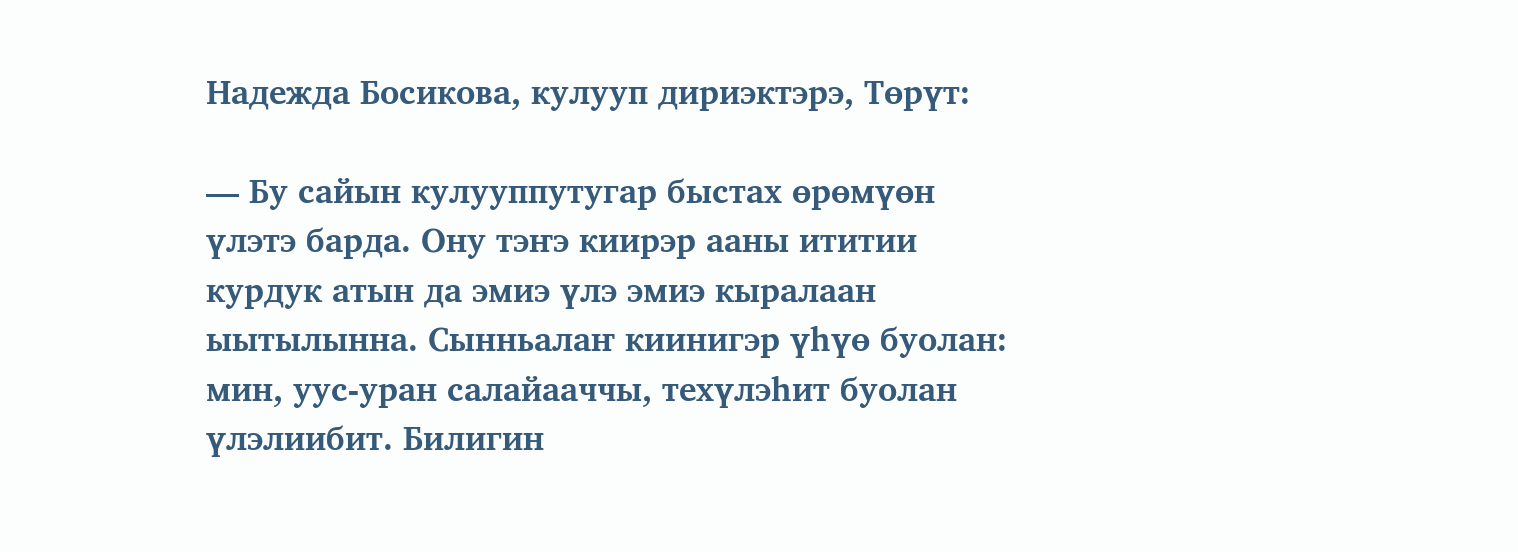Надежда Босикова, кулууп дириэктэрэ, Төрүт:

— Бу сайын кулууппутугар быстах өрөмүөн үлэтэ барда. Ону тэҥэ киирэр ааны ититии курдук атын да эмиэ үлэ эмиэ кыралаан ыытылынна. Сынньалаҥ киинигэр үһүө буолан: мин, уус-уран салайааччы, техүлэһит буолан үлэлиибит. Билигин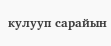кулууп сарайын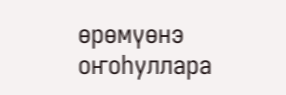өрөмүөнэ оҥоһуллара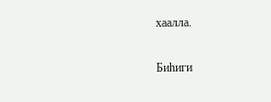хаалла.

Биһиги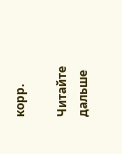корр.

Читайте дальше